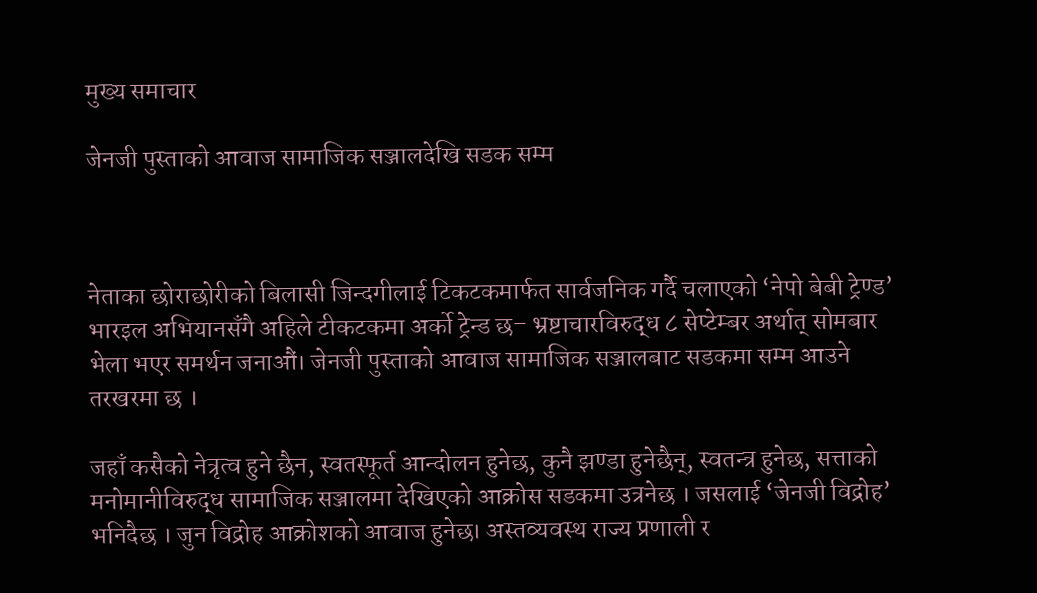मुख्य समाचार

जेनजी पुस्ताको आवाज सामाजिक सञ्जालदेखि सडक सम्म



नेताका छोराछोरीको बिलासी जिन्दगीलाई टिकटकमार्फत सार्वजनिक गर्दै चलाएको ‘नेपो बेबी ट्रेण्ड’ भारइल अभियानसँगै अहिले टीकटकमा अर्को ट्रेन्ड छ– भ्रष्टाचारविरुद्ध ८ सेप्टेम्बर अर्थात् सोमबार भेला भएर समर्थन जनाऔं। जेनजी पुस्ताको आवाज सामाजिक सञ्जालबाट सडकमा सम्म आउने तरखरमा छ ।

जहाँ कसैको नेत्रृत्व हुने छैन, स्वतस्फूर्त आन्दोलन हुनेछ, कुनै झण्डा हुनेछैन्, स्वतन्त्र हुनेछ, सत्ताको मनोमानीविरुद्ध सामाजिक सञ्जालमा देखिएको आक्रोस सडकमा उत्रनेछ । जसलाई ‘जेनजी विद्रोह’ भनिदैछ । जुन विद्रोह आक्रोशको आवाज हुनेछ। अस्तव्यवस्थ राज्य प्रणाली र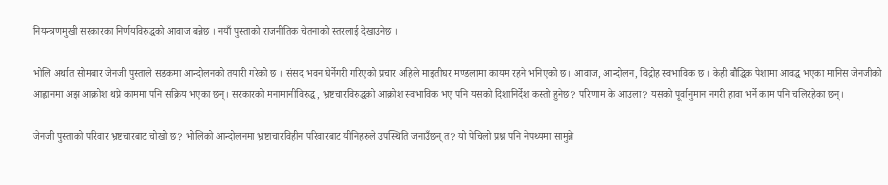नियन्त्रणमुखी सरकारका निर्णयविरुद्धको आवाज बन्नेछ । नयाँ पुस्ताको राजनीतिक चेतनाको स्तरलाई देखाउनेछ ।

भोलि अर्थात सोमबार जेनजी पुस्ताले सडकमा आन्दोलनको तयारी गरेको छ । संसद भवन घेर्नेगरी गरिएको प्रचार अहिले माइतीघर मण्डलामा कायम रहने भनिएको छ। आवाज, आन्दोलन, विद्रोह स्वभाविक छ । केही बौद्धिक पेशामा आवद्ध भएका मानिस जेनजीको आह्वानमा अझ आक्रोश थप्ने काममा पनि सक्रिय भएका छन्। सरकारको मनामानीविरुद्ध, भ्रष्टचारविरुद्धको आक्रोश स्वभाविक भए पनि यसको दिशानिर्देश कस्तो हुनेछ? परिणाम के आउला? यसको पूर्वानुमान नगरी हावा भर्ने काम पनि चलिरहेका छन्।

जेनजी पुस्ताको परिवार भ्रष्टचारबाट चोखो छ? भोलिको आन्दोलनमा भ्रष्टाचारविहीन परिवारबाट यीनिहरुले उपस्थिति जनाउँछन् त? यो पेचिलो प्रश्न पनि नेपथ्यमा सामुन्ने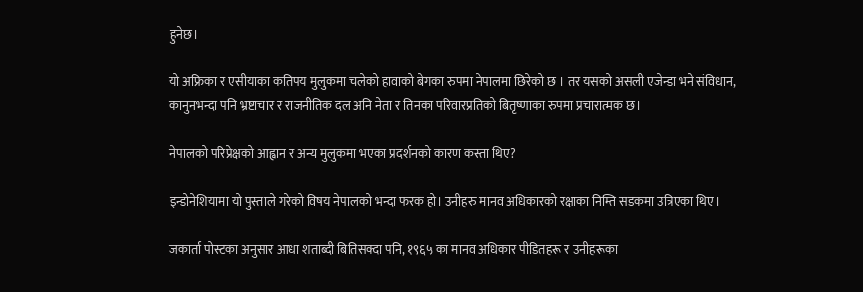हुनेछ।

यो अफ्रिका र एसीयाका कतिपय मुलुकमा चलेको हावाको बेगका रुपमा नेपालमा छिरेको छ । तर यसको असली एजेन्डा भने संविधान, कानुनभन्दा पनि भ्रष्टाचार र राजनीतिक दल अनि नेता र तिनका परिवारप्रतिको बितृष्णाका रुपमा प्रचारात्मक छ।

नेपालको परिप्रेक्षको आह्वान र अन्य मुलुकमा भएका प्रदर्शनको कारण कस्ता थिए?

इन्डोनेशियामा यो पुस्ताले गरेको विषय नेपालको भन्दा फरक हो। उनीहरु मानव अधिकारको रक्षाका निम्ति सडकमा उत्रिएका थिए।

जकार्ता पोस्टका अनुसार आधा शताब्दी बितिसक्दा पनि, १९६५ का मानव अधिकार पीडितहरू र उनीहरूका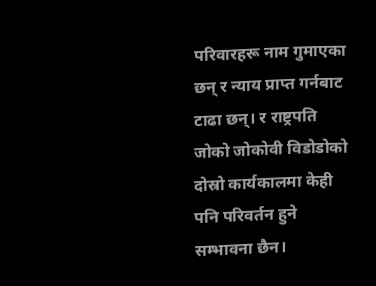परिवारहरू नाम गुमाएका छन् र न्याय प्राप्त गर्नबाट टाढा छन्। र राष्ट्रपति जोको जोकोवी विडोडोको दोस्रो कार्यकालमा केही पनि परिवर्तन हुने सम्भावना छैन।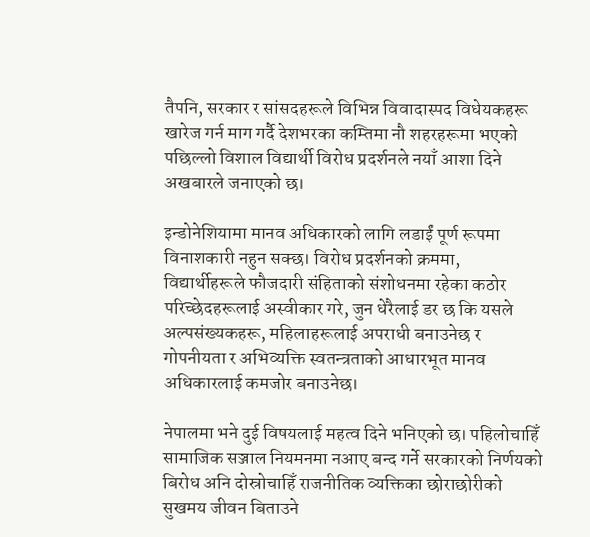तैपनि, सरकार र सांसदहरूले विभिन्न विवादास्पद विधेयकहरू खारेज गर्न माग गर्दै देशभरका कम्तिमा नौ शहरहरूमा भएको पछिल्लो विशाल विद्यार्थी विरोध प्रदर्शनले नयाँ आशा दिने अखबारले जनाएको छ।

इन्डोनेशियामा मानव अधिकारको लागि लडाईं पूर्ण रूपमा विनाशकारी नहुन सक्छ। विरोध प्रदर्शनको क्रममा, विद्यार्थीहरूले फौजदारी संहिताको संशोधनमा रहेका कठोर परिच्छेदहरूलाई अस्वीकार गरे, जुन धेरैलाई डर छ कि यसले अल्पसंख्यकहरू, महिलाहरूलाई अपराधी बनाउनेछ र गोपनीयता र अभिव्यक्ति स्वतन्त्रताको आधारभूत मानव अधिकारलाई कमजोर बनाउनेछ।

नेपालमा भने दुई विषयलाई महत्व दिने भनिएको छ। पहिलोचाहिँ सामाजिक सञ्जाल नियमनमा नआए बन्द गर्ने सरकारको निर्णयको बिरोध अनि दोस्रोचाहिँ राजनीतिक व्यक्तिका छोराछोरीको सुखमय जीवन बिताउने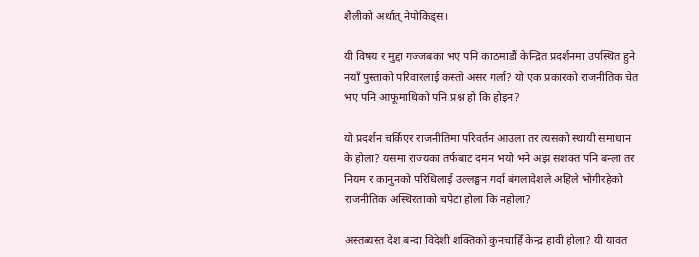शैलीको अर्थात् नेपोकिड्स।

यी विषय र मुद्दा गज्जबका भए पनि काठमाडौं केन्द्रित प्रदर्शनमा उपस्थित हुने नयाँ पुस्ताको परिवारलाई कस्तो असर गर्ला? यो एक प्रकारको राजनीतिक चेत भए पनि आफूमाथिको पनि प्रश्न हो कि होइन?

यो प्रदर्शन चर्किएर राजनीतिमा परिवर्तन आउला तर त्यसको स्थायी समाधान के होला? यसमा राज्यका तर्फबाट दमन भयो भने अझ सशक्त पनि बन्ला तर नियम र कानुनको परिधिलाई उल्लङ्घन गर्दा बंगलादेशले अहिले भोगीरहेको राजनीतिक अस्थिरताको चपेटा होला कि नहोला?

अस्तब्यस्त देश बन्दा विदेशी शक्तिको कुनचाहिँ केन्द्र हावी होला? यी यावत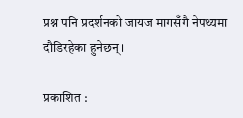प्रश्न पनि प्रदर्शनको जायज मागसँगै नेपथ्यमा दौडिरहेका हुनेछन्।

प्रकाशित :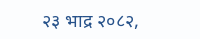२३ भाद्र २०८२,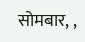सोमबार, ,